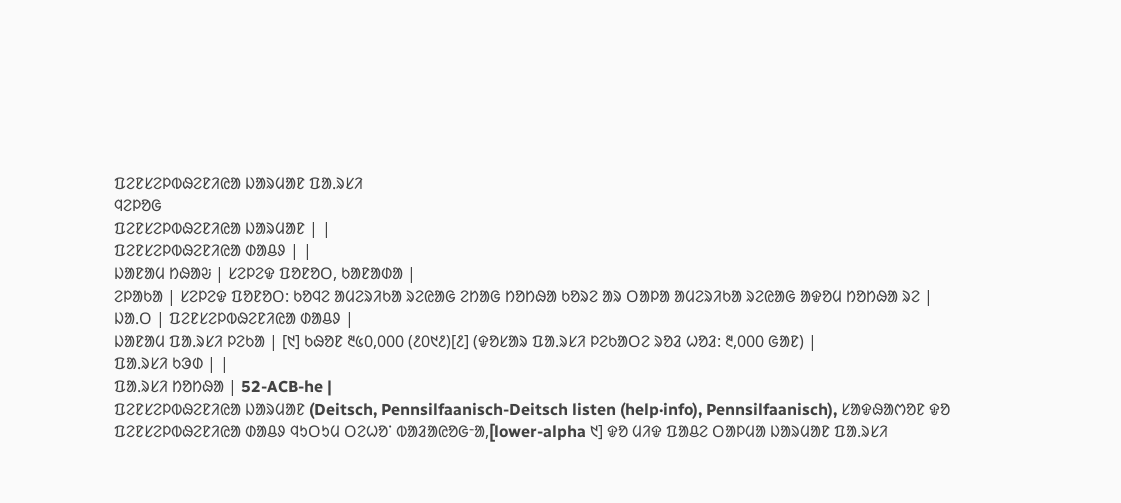ᱯᱮᱱᱥᱮᱞᱵᱷᱮᱱᱤᱭᱟ ᱡᱟᱨᱢᱟᱱ ᱯᱟᱹᱨᱥᱤ
ᱧᱮᱞᱚᱜ
ᱯᱮᱱᱥᱮᱞᱵᱷᱮᱱᱤᱭᱟ ᱡᱟᱨᱢᱟᱱ | |
ᱯᱮᱱᱥᱮᱞᱵᱷᱮᱱᱤᱭᱟ ᱰᱟᱪᱽ | |
ᱡᱟᱱᱟᱢ ᱴᱷᱟᱶ | ᱥᱮᱞᱮᱫ ᱯᱚᱱᱚᱛ, ᱠᱟᱱᱟᱰᱟ |
ᱮᱞᱟᱠᱟ | ᱥᱮᱞᱮᱫ ᱯᱚᱱᱚᱛ: ᱠᱚᱧᱮ ᱟᱢᱮᱨᱤᱠᱟ ᱨᱮᱭᱟᱜ ᱮᱴᱟᱜ ᱴᱚᱴᱷᱟ ᱠᱚᱨᱮ ᱟᱨ ᱛᱟᱞᱟ ᱟᱢᱮᱨᱤᱠᱟ ᱨᱮᱭᱟᱜ ᱟᱫᱚᱢ ᱴᱚᱴᱷᱟ ᱨᱮ |
ᱡᱟᱹᱛ | ᱯᱮᱱᱥᱮᱞᱵᱷᱮᱱᱤᱭᱟ ᱰᱟᱪᱽ |
ᱡᱟᱱᱟᱢ ᱯᱟᱹᱨᱥᱤ ᱞᱮᱠᱟ | [᱑] ᱠᱷᱚᱱ ᱓᱕᱐,᱐᱐᱐ (᱒᱐᱑᱒)[᱒] (ᱫᱚᱥᱟᱨ ᱯᱟᱹᱨᱥᱤ ᱞᱮᱠᱟᱛᱮ ᱨᱚᱲ ᱦᱚᱲ: ᱓,᱐᱐᱐ ᱜᱟᱱ) |
ᱯᱟᱹᱨᱥᱤ ᱠᱳᱰ | |
ᱯᱟᱹᱨᱥᱤ ᱴᱚᱴᱷᱟ | 52-ACB-he |
ᱯᱮᱱᱥᱮᱞᱵᱷᱮᱱᱤᱭᱟ ᱡᱟᱨᱢᱟᱱ (Deitsch, Pennsilfaanisch-Deitsch listen (help·info), Pennsilfaanisch), ᱥᱟᱫᱷᱟᱬᱚᱱ ᱫᱚ ᱯᱮᱱᱥᱮᱞᱵᱷᱮᱱᱤᱭᱟ ᱰᱟᱪᱽ ᱧᱩᱛᱩᱢ ᱛᱮᱦᱚᱸ ᱵᱟᱲᱟᱭᱚᱜᱼᱟ,[lower-alpha ᱑] ᱫᱚ ᱢᱤᱫ ᱯᱟᱪᱮ ᱛᱟᱞᱢᱟ ᱡᱟᱨᱢᱟᱱ ᱯᱟᱹᱨᱥᱤ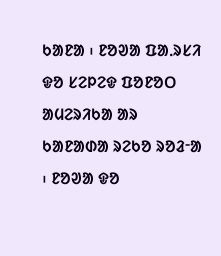ᱠᱟᱱᱟ ᱾ ᱱᱚᱣᱟ ᱯᱟᱹᱨᱥᱤ ᱫᱚ ᱥᱮᱞᱮᱫ ᱯᱚᱱᱚᱛ ᱟᱢᱮᱨᱤᱠᱟ ᱟᱨ ᱠᱟᱱᱟᱰᱟ ᱨᱮᱠᱚ ᱨᱚᱲᱼᱟ ᱾ ᱱᱚᱣᱟ ᱫᱚ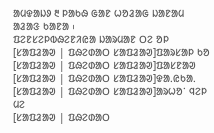ᱟᱢᱫᱟᱡᱽ ᱓ ᱞᱟᱠᱷ ᱜᱟᱱ ᱦᱚᱲᱟᱜ ᱡᱟᱱᱟᱢ ᱟᱲᱟᱝ ᱠᱟᱱᱟ ᱾
ᱯᱮᱱᱥᱮᱞᱵᱷᱮᱱᱤᱭᱟ ᱡᱟᱨᱢᱟᱱ ᱛᱮ ᱚᱞ
[ᱥᱟᱯᱲᱟᱣ | ᱯᱷᱮᱰᱟᱛ ᱥᱟᱯᱲᱟᱣ]ᱯᱟᱨᱥᱟᱞ ᱠᱚ
[ᱥᱟᱯᱲᱟᱣ | ᱯᱷᱮᱰᱟᱛ ᱥᱟᱯᱲᱟᱣ]ᱯᱟᱥᱱᱟᱣ
[ᱥᱟᱯᱲᱟᱣ | ᱯᱷᱮᱰᱟᱛ ᱥᱟᱯᱲᱟᱣ]ᱫᱟᱹᱭᱠᱟᱹ
[ᱥᱟᱯᱲᱟᱣ | ᱯᱷᱮᱰᱟᱛ ᱥᱟᱯᱲᱟᱣ]ᱟᱨᱦᱚᱸ ᱧᱮᱞ ᱢᱮ
[ᱥᱟᱯᱲᱟᱣ | ᱯᱷᱮᱰᱟᱛ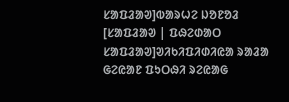ᱥᱟᱯᱲᱟᱣ]ᱵᱟᱨᱦᱮ ᱡᱚᱱᱚᱲ
[ᱥᱟᱯᱲᱟᱣ | ᱯᱷᱮᱰᱟᱛ ᱥᱟᱯᱲᱟᱣ]ᱣᱤᱠᱤᱯᱤᱰᱤᱭᱟ ᱨᱟᱲᱟ ᱜᱮᱭᱟᱱ ᱯᱩᱛᱷᱤ ᱨᱮᱭᱟᱜ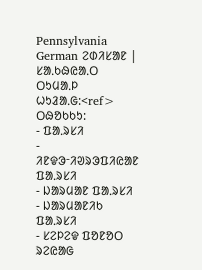Pennsylvania German ᱮᱰᱤᱥᱟᱱ |
ᱥᱟᱹᱠᱷᱭᱟᱹᱛ
ᱛᱩᱢᱟᱹᱞ ᱦᱩᱲᱟᱹᱜ:<ref>
ᱛᱷᱚᱠᱠᱩ:
- ᱯᱟᱹᱨᱥᱤ
- ᱤᱱᱫᱳᱼᱤᱣᱨᱳᱯᱤᱭᱟᱱ ᱯᱟᱹᱨᱥᱤ
- ᱡᱟᱨᱢᱟᱱ ᱯᱟᱹᱨᱥᱤ
- ᱡᱟᱨᱢᱟᱱᱤᱠ ᱯᱟᱹᱨᱥᱤ
- ᱥᱮᱞᱮᱫ ᱯᱚᱱᱚᱛ ᱨᱮᱭᱟᱜ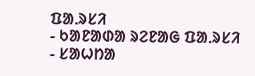ᱯᱟᱹᱨᱥᱤ
- ᱠᱟᱱᱟᱰᱟ ᱨᱮᱱᱟᱜ ᱯᱟᱹᱨᱥᱤ
- ᱥᱟᱦᱴᱟ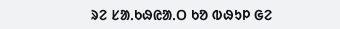ᱨᱮ ᱥᱟᱹᱠᱷᱭᱟᱹᱛ ᱠᱚ ᱵᱷᱩᱞ ᱜᱮ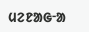ᱢᱮᱱᱟᱜᱼᱟ